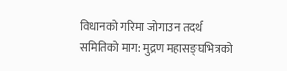विधानको गरिमा जोगाउन तदर्थ समितिको माग: मुद्रण महासङ्घभित्रको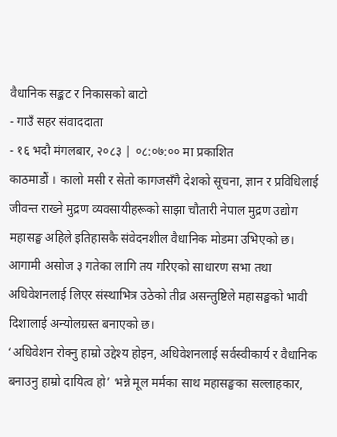वैधानिक सङ्कट र निकासको बाटो
- गाउँ सहर संवाददाता
- १६ भदौ मंगलबार, २०८३ | ०८:०७:०० मा प्रकाशित
काठमाडौं । कालो मसी र सेतो कागजसँगै देशको सूचना, ज्ञान र प्रविधिलाई जीवन्त राख्ने मुद्रण व्यवसायीहरूको साझा चौतारी नेपाल मुद्रण उद्योग महासङ्घ अहिले इतिहासकै संवेदनशील वैधानिक मोडमा उभिएको छ। आगामी असोज ३ गतेका लागि तय गरिएको साधारण सभा तथा अधिवेशनलाई लिएर संस्थाभित्र उठेको तीव्र असन्तुष्टिले महासङ्घको भावी दिशालाई अन्योलग्रस्त बनाएको छ।
‘अधिवेशन रोक्नु हाम्रो उद्देश्य होइन, अधिवेशनलाई सर्वस्वीकार्य र वैधानिक बनाउनु हाम्रो दायित्व हो’ भन्ने मूल मर्मका साथ महासङ्घका सल्लाहकार,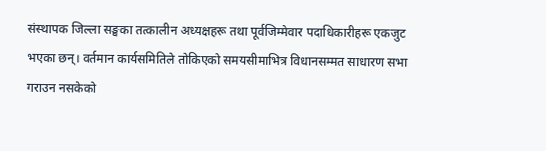संस्थापक जिल्ला सङ्घका तत्कालीन अध्यक्षहरू तथा पूर्वजिम्मेवार पदाधिकारीहरू एकजुट भएका छन्। वर्तमान कार्यसमितिले तोकिएको समयसीमाभित्र विधानसम्मत साधारण सभा गराउन नसकेको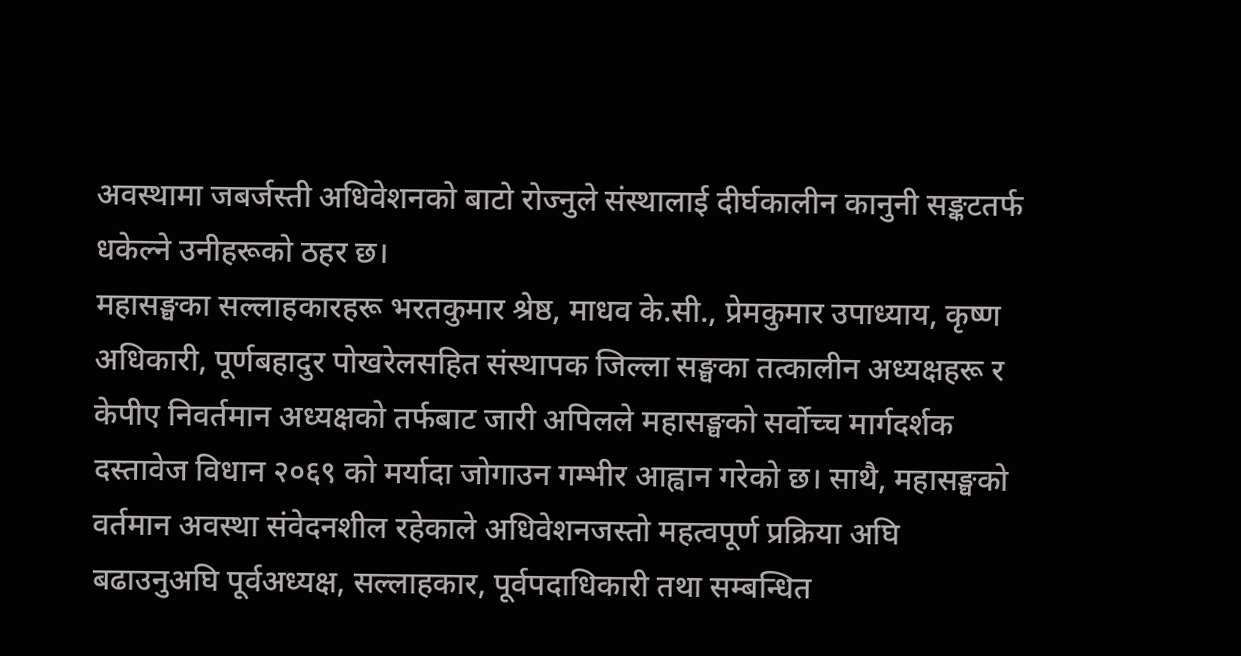अवस्थामा जबर्जस्ती अधिवेशनको बाटो रोज्नुले संस्थालाई दीर्घकालीन कानुनी सङ्कटतर्फ धकेल्ने उनीहरूको ठहर छ।
महासङ्घका सल्लाहकारहरू भरतकुमार श्रेष्ठ, माधव के.सी., प्रेमकुमार उपाध्याय, कृष्ण अधिकारी, पूर्णबहादुर पोखरेलसहित संस्थापक जिल्ला सङ्घका तत्कालीन अध्यक्षहरू र केपीए निवर्तमान अध्यक्षको तर्फबाट जारी अपिलले महासङ्घको सर्वोच्च मार्गदर्शक दस्तावेज विधान २०६९ को मर्यादा जोगाउन गम्भीर आह्वान गरेको छ। साथै, महासङ्घको वर्तमान अवस्था संवेदनशील रहेकाले अधिवेशनजस्तो महत्वपूर्ण प्रक्रिया अघि बढाउनुअघि पूर्वअध्यक्ष, सल्लाहकार, पूर्वपदाधिकारी तथा सम्बन्धित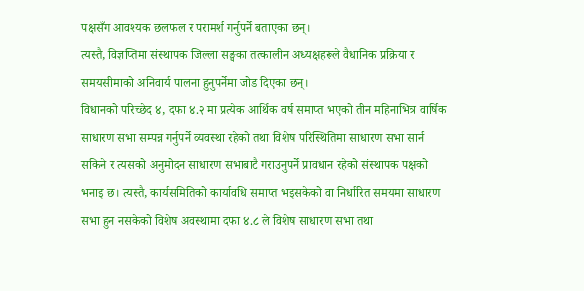पक्षसँग आवश्यक छलफल र परामर्श गर्नुपर्ने बताएका छन्।
त्यस्तै, विज्ञप्तिमा संस्थापक जिल्ला सङ्घका तत्कालीन अध्यक्षहरूले वैधानिक प्रक्रिया र समयसीमाको अनिवार्य पालना हुनुपर्नेमा जोड दिएका छन्।
विधानको परिच्छेद ४, दफा ४.२ मा प्रत्येक आर्थिक वर्ष समाप्त भएको तीन महिनाभित्र वार्षिक साधारण सभा सम्पन्न गर्नुपर्ने व्यवस्था रहेको तथा विशेष परिस्थितिमा साधारण सभा सार्न सकिने र त्यसको अनुमोदन साधारण सभाबाटै गराउनुपर्ने प्रावधान रहेको संस्थापक पक्षको भनाइ छ। त्यस्तै, कार्यसमितिको कार्यावधि समाप्त भइसकेको वा निर्धारित समयमा साधारण सभा हुन नसकेको विशेष अवस्थामा दफा ४.८ ले विशेष साधारण सभा तथा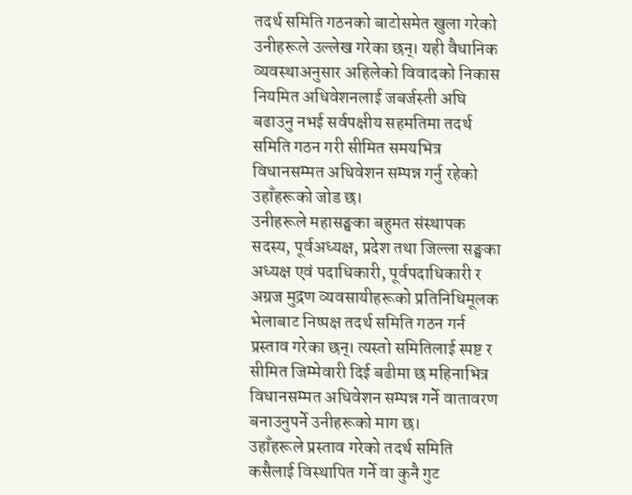तदर्थ समिति गठनको बाटोसमेत खुला गरेको उनीहरूले उल्लेख गरेका छन्। यही वैधानिक व्यवस्थाअनुसार अहिलेको विवादको निकास नियमित अधिवेशनलाई जबर्जस्ती अघि बढाउनु नभई सर्वपक्षीय सहमतिमा तदर्थ समिति गठन गरी सीमित समयभित्र विधानसम्मत अधिवेशन सम्पन्न गर्नु रहेको उहाँहरूको जोड छ।
उनीहरूले महासङ्घका बहुमत संस्थापक सदस्य, पूर्वअध्यक्ष, प्रदेश तथा जिल्ला सङ्घका अध्यक्ष एवं पदाधिकारी, पूर्वपदाधिकारी र अग्रज मुद्रण व्यवसायीहरूको प्रतिनिधिमूलक भेलाबाट निष्पक्ष तदर्थ समिति गठन गर्न प्रस्ताव गरेका छन्। त्यस्तो समितिलाई स्पष्ट र सीमित जिम्मेवारी दिई बढीमा छ महिनाभित्र विधानसम्मत अधिवेशन सम्पन्न गर्ने वातावरण बनाउनुपर्ने उनीहरूको माग छ।
उहाँहरूले प्रस्ताव गरेको तदर्थ समिति कसैलाई विस्थापित गर्ने वा कुनै गुट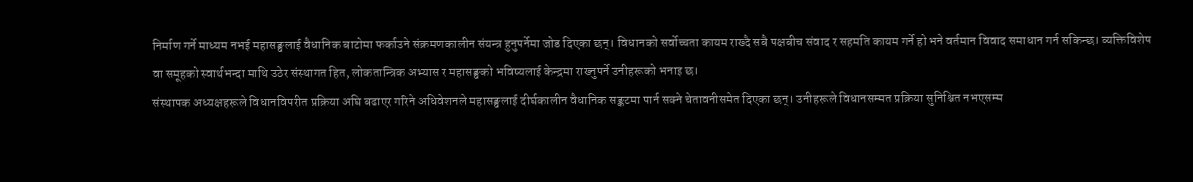निर्माण गर्ने माध्यम नभई महासङ्घलाई वैधानिक बाटोमा फर्काउने संक्रमणकालीन संयन्त्र हुनुपर्नेमा जोड दिएका छन्। विधानको सर्वोच्चता कायम राख्दै सबै पक्षबीच संवाद र सहमति कायम गर्ने हो भने वर्तमान विवाद समाधान गर्न सकिन्छ। व्यक्तिविशेष वा समूहको स्वार्थभन्दा माथि उठेर संस्थागत हित, लोकतान्त्रिक अभ्यास र महासङ्घको भविष्यलाई केन्द्रमा राख्नुपर्ने उनीहरूको भनाइ छ।
संस्थापक अध्यक्षहरूले विधानविपरीत प्रक्रिया अघि बढाएर गरिने अधिवेशनले महासङ्घलाई दीर्घकालीन वैधानिक सङ्कटमा पार्न सक्ने चेतावनीसमेत दिएका छन्। उनीहरूले विधानसम्मत प्रक्रिया सुनिश्चित नभएसम्म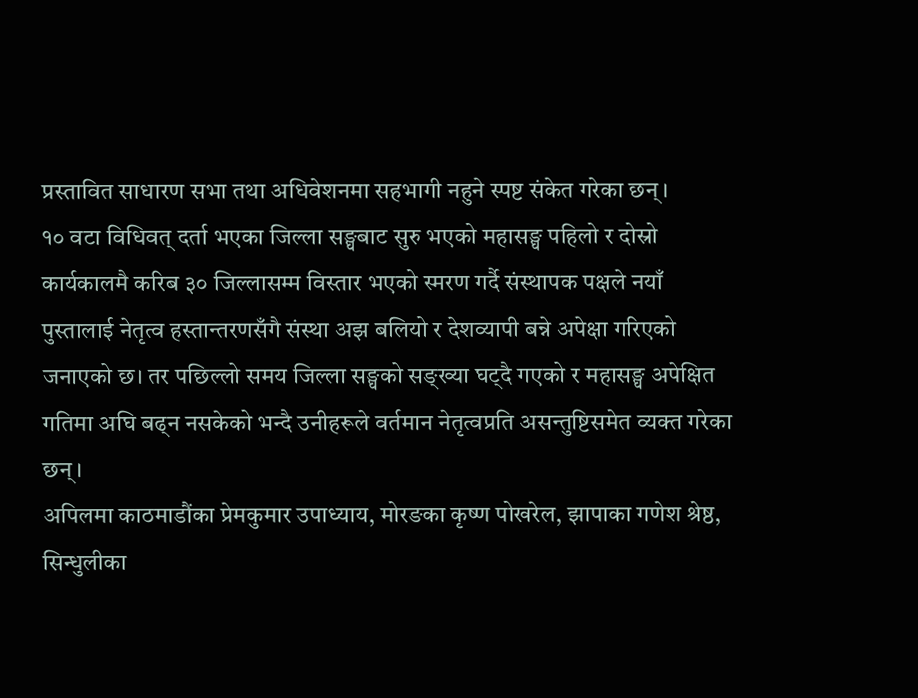प्रस्तावित साधारण सभा तथा अधिवेशनमा सहभागी नहुने स्पष्ट संकेत गरेका छन्।
१० वटा विधिवत् दर्ता भएका जिल्ला सङ्घबाट सुरु भएको महासङ्घ पहिलो र दोस्रो कार्यकालमै करिब ३० जिल्लासम्म विस्तार भएको स्मरण गर्दै संस्थापक पक्षले नयाँ पुस्तालाई नेतृत्व हस्तान्तरणसँगै संस्था अझ बलियो र देशव्यापी बन्ने अपेक्षा गरिएको जनाएको छ। तर पछिल्लो समय जिल्ला सङ्घको सङ्ख्या घट्दै गएको र महासङ्घ अपेक्षित गतिमा अघि बढ्न नसकेको भन्दै उनीहरूले वर्तमान नेतृत्वप्रति असन्तुष्टिसमेत व्यक्त गरेका छन्।
अपिलमा काठमाडौंका प्रेमकुमार उपाध्याय, मोरङका कृष्ण पोखरेल, झापाका गणेश श्रेष्ठ, सिन्धुलीका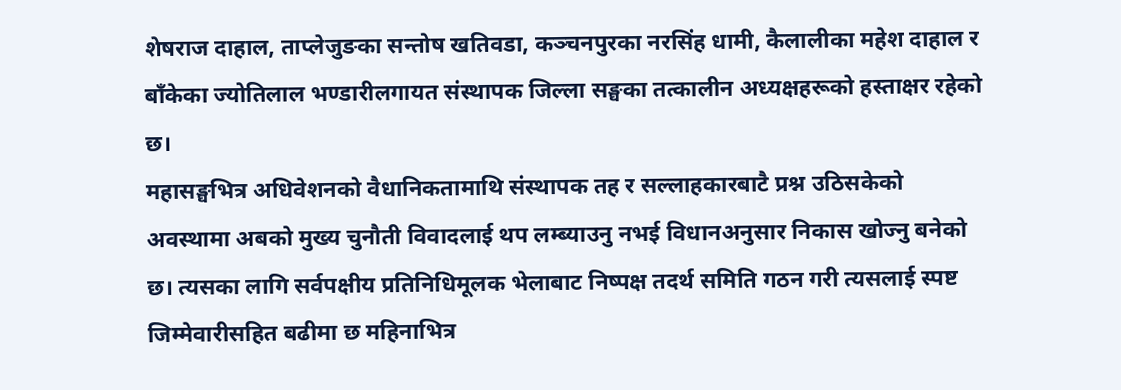शेषराज दाहाल, ताप्लेजुङका सन्तोष खतिवडा, कञ्चनपुरका नरसिंह धामी, कैलालीका महेश दाहाल र बाँकेका ज्योतिलाल भण्डारीलगायत संस्थापक जिल्ला सङ्घका तत्कालीन अध्यक्षहरूको हस्ताक्षर रहेको छ।
महासङ्घभित्र अधिवेशनको वैधानिकतामाथि संस्थापक तह र सल्लाहकारबाटै प्रश्न उठिसकेको अवस्थामा अबको मुख्य चुनौती विवादलाई थप लम्ब्याउनु नभई विधानअनुसार निकास खोज्नु बनेको छ। त्यसका लागि सर्वपक्षीय प्रतिनिधिमूलक भेलाबाट निष्पक्ष तदर्थ समिति गठन गरी त्यसलाई स्पष्ट जिम्मेवारीसहित बढीमा छ महिनाभित्र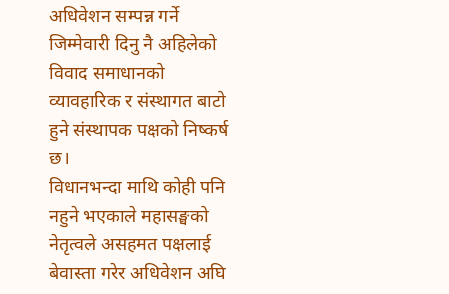अधिवेशन सम्पन्न गर्ने जिम्मेवारी दिनु नै अहिलेको विवाद समाधानको व्यावहारिक र संस्थागत बाटो हुने संस्थापक पक्षको निष्कर्ष छ।
विधानभन्दा माथि कोही पनि नहुने भएकाले महासङ्घको नेतृत्वले असहमत पक्षलाई बेवास्ता गरेर अधिवेशन अघि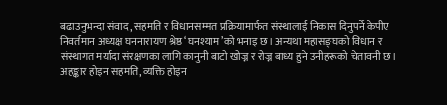बढाउनुभन्दा संवाद, सहमति र विधानसम्मत प्रक्रियामार्फत संस्थालाई निकास दिनुपर्ने केपीए निवर्तमान अध्यक्ष घननारायण श्रेष्ठ ‘घनश्याम’को भनाइ छ। अन्यथा महासङ्घको विधान र संस्थागत मर्यादा संरक्षणका लागि कानुनी बाटो खोज्न र रोज्न बाध्य हुने उनीहरूको चेतावनी छ।
अहङ्कार होइन सहमति, व्यक्ति होइन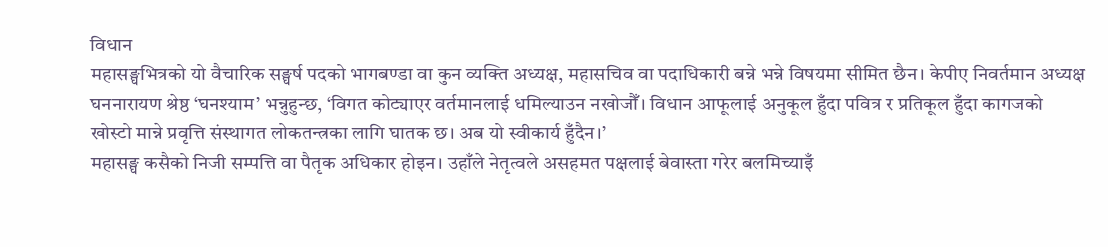विधान
महासङ्घभित्रको यो वैचारिक सङ्घर्ष पदको भागबण्डा वा कुन व्यक्ति अध्यक्ष, महासचिव वा पदाधिकारी बन्ने भन्ने विषयमा सीमित छैन। केपीए निवर्तमान अध्यक्ष घननारायण श्रेष्ठ ‘घनश्याम’ भन्नुहुन्छ, ‘विगत कोट्याएर वर्तमानलाई धमिल्याउन नखोजौँ। विधान आफूलाई अनुकूल हुँदा पवित्र र प्रतिकूल हुँदा कागजको खोस्टो मान्ने प्रवृत्ति संस्थागत लोकतन्त्रका लागि घातक छ। अब यो स्वीकार्य हुँदैन।’
महासङ्घ कसैको निजी सम्पत्ति वा पैतृक अधिकार होइन। उहाँले नेतृत्वले असहमत पक्षलाई बेवास्ता गरेर बलमिच्याइँ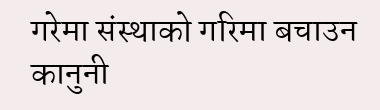गरेमा संस्थाको गरिमा बचाउन कानुनी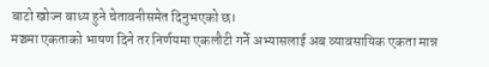बाटो खोज्न बाध्य हुने चेतावनीसमेत दिनुभएको छ।
मञ्चमा एकताको भाषण दिने तर निर्णयमा एकलौटी गर्ने अभ्यासलाई अब व्यावसायिक एकता मान्न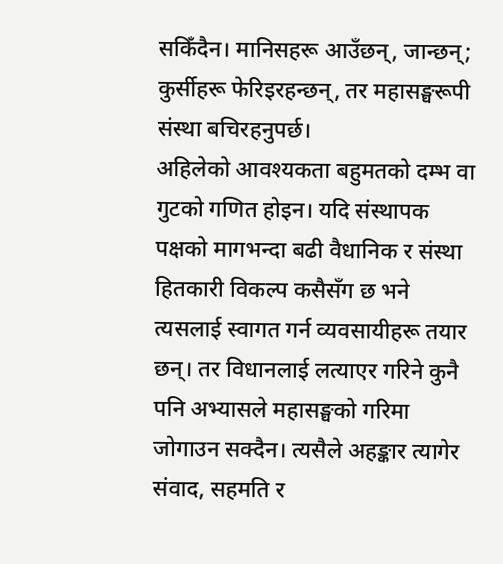सकिँदैन। मानिसहरू आउँछन्, जान्छन्; कुर्सीहरू फेरिइरहन्छन्, तर महासङ्घरूपी संस्था बचिरहनुपर्छ।
अहिलेको आवश्यकता बहुमतको दम्भ वा गुटको गणित होइन। यदि संस्थापक पक्षको मागभन्दा बढी वैधानिक र संस्था हितकारी विकल्प कसैसँग छ भने त्यसलाई स्वागत गर्न व्यवसायीहरू तयार छन्। तर विधानलाई लत्याएर गरिने कुनै पनि अभ्यासले महासङ्घको गरिमा जोगाउन सक्दैन। त्यसैले अहङ्कार त्यागेर संवाद, सहमति र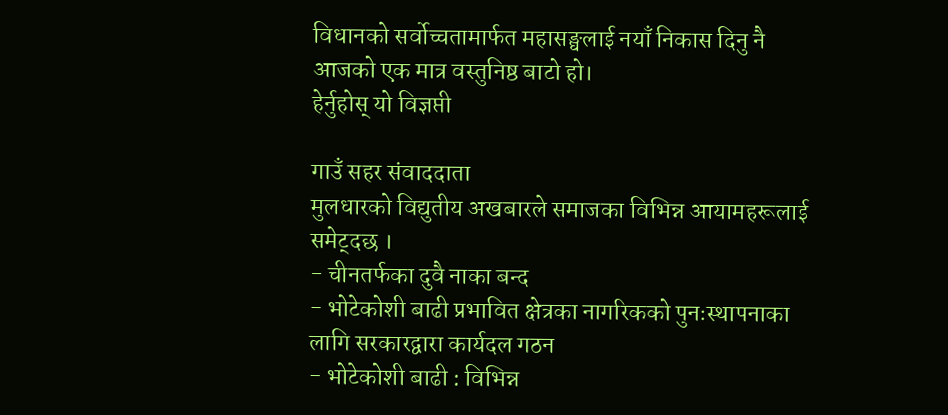विधानको सर्वोच्चतामार्फत महासङ्घलाई नयाँ निकास दिनु नै आजको एक मात्र वस्तुनिष्ठ बाटो हो।
हेर्नुहोस् यो विज्ञप्ती

गाउँ सहर संवाददाता
मुलधारको विद्युतीय अखबारले समाजका विभिन्न आयामहरूलाई समेट्दछ ।
- चीनतर्फका दुवै नाका बन्द
- भोटेकोशी बाढी प्रभावित क्षेत्रका नागरिकको पुनःस्थापनाका लागि सरकारद्वारा कार्यदल गठन
- भोटेकोशी बाढी : विभिन्न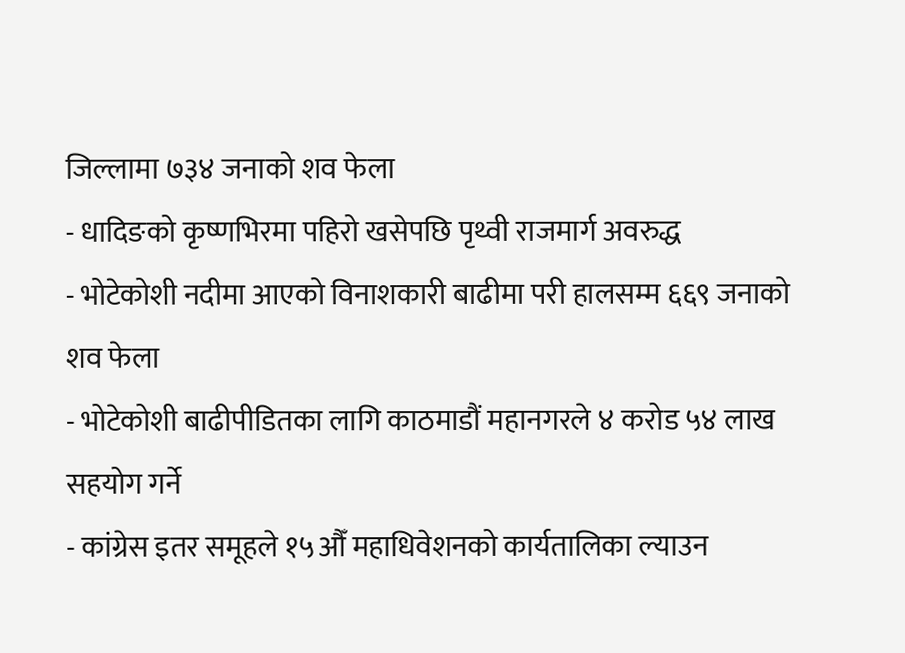जिल्लामा ७३४ जनाको शव फेला
- धादिङको कृष्णभिरमा पहिरो खसेपछि पृथ्वी राजमार्ग अवरुद्ध
- भोटेकोशी नदीमा आएको विनाशकारी बाढीमा परी हालसम्म ६६९ जनाको शव फेला
- भोटेकोशी बाढीपीडितका लागि काठमाडौं महानगरले ४ करोड ५४ लाख सहयोग गर्ने
- कांग्रेस इतर समूहले १५औँ महाधिवेशनको कार्यतालिका ल्याउन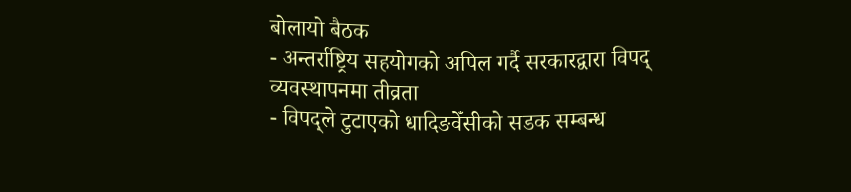बोलायो बैठक
- अन्तर्राष्ट्रिय सहयोगको अपिल गर्दै सरकारद्वारा विपद् व्यवस्थापनमा तीव्रता
- विपद्ले टुटाएको धादिङवेँसीको सडक सम्बन्ध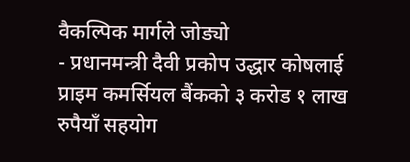वैकल्पिक मार्गले जोड्यो
- प्रधानमन्त्री दैवी प्रकोप उद्धार कोषलाई प्राइम कमर्सियल बैंकको ३ करोड १ लाख रुपैयाँ सहयोग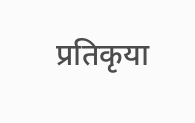प्रतिकृया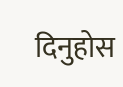दिनुहोस